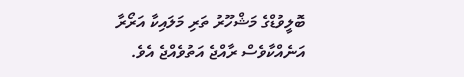ބޮލީވުޑްގެ މަޝްހޫރު ތަރި މަލައިކާ އަރޯރާ އަނެއްކާވެސް ރާއްޖެ އަތުވެއްޖެ އެވެ.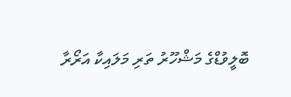ބޮލީވުޑްގެ މަޝްހޫރު ތަރި މަލައިކާ އަރޯރާ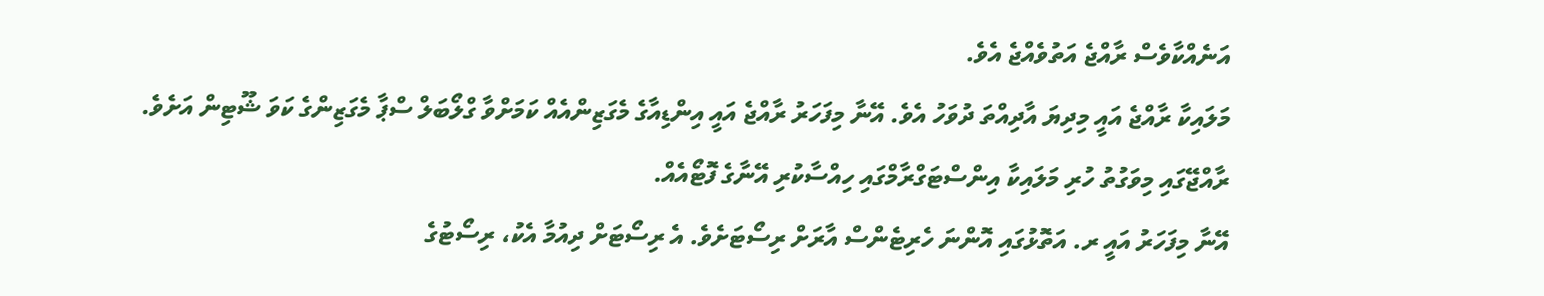އަނެއްކާވެސް ރާއްޖެ އަތުވެއްޖެ އެވެ.
މަލައިކާ ރާއްޖެ އައީ މިދިޔަ އާދިއްތަ ދުވަހު އެވެ. އޭނާ މިފަހަރު ރާއްޖެ އައީ އިންޑިއާގެ މެގަޒިންއެއް ކަމަށްވާ ގްލޯބަލް ސްޕާ މެގަޒިންގެ ކަވަ ޝޫޓިން އަށެވެ.
ރާއްޖޭގައި މިވަގުތު ހުރި މަލައިކާ އިންސްޓަގްރާމްގައި ހިއްސާކުރި އޭނާގެ ފޮޓޯއެއް.
އޭނާ މިފަހަރު އައީ ރ. އަތޮޅުގައި އޮންނަ ހެރިޓެންސް އާރަށް ރިސޯޓަށެވެ. އެ ރިސޯޓަށް ދިއުމާ އެކު، ރިސޯޓުގެ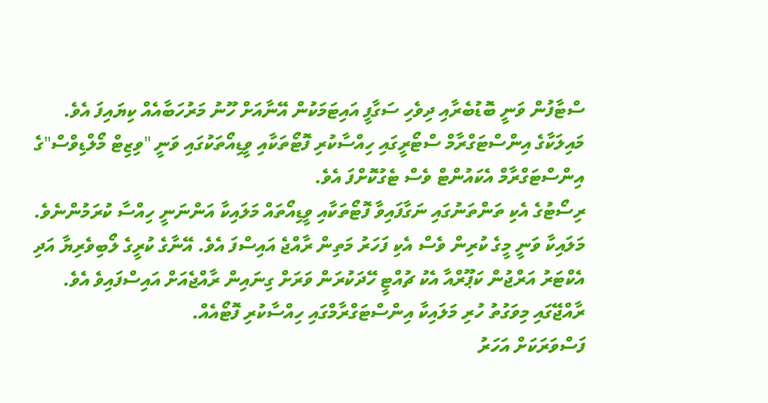ސްޓާފުން ވަނީ ބޮޑުބެރާއި ދިވެހި ސަގާފީ އައިޓަމަކުން އޭނާއަށް ހޫނު މަރުހަބާއެއް ކިޔައިފަ އެވެ.
މައިލަކާގެ އިންސްޓަގްރާމް ސްޓޯރީގައި ހިއްސާކުރި ފޮޓޯތަކާއި ވީޑިއޯތަކުގައި ވަނީ "ވިޒިޓް މޯލްޑިވްސް"ގެ އިންސްޓަގްރާމް އެކައުންޓް ވެސް ޓެގުކޮށްފަ އެވެ.
ރިސޯޓުގެ އެކި ތަންތަނުގައި ނަގާފައިވާ ފޮޓޯތަކާއި ވީޑިއޯތައް މަލައިކާ އަންނަނީ ހިއްސާ ކުރަމުންނެވެ.
މަލައިކާ ވަނީ މީގެ ކުރިން ވެސް އެކި ފަހަރު މަތިން ރާއްޖެ އައިސްފަ އެވެ. އޭނާގެ ކުރީގެ ލޯބިވެރިޔާ އަދި އެކްޓަރު އަރްޖުން ކަޕޫރްއާ އެކު ޗުއްޓީ ހޭދަކުރަން ވަރަށް ގިނައިން ރާއްޖެއަށް އައިސްފައިވެ އެވެ.
ރާއްޖޭގައި މިވަގުތު ހުރި މަލައިކާ އިންސްޓަގްރާމްގައި ހިއްސާކުރި ފޮޓޯއެއް.
ފަސްވަރަކަށް އަހަރު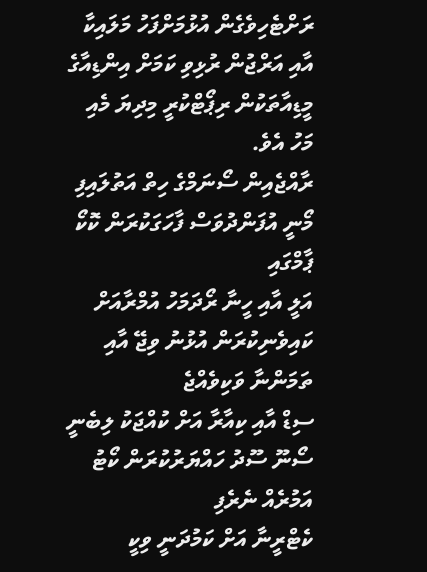ރަށްޓެހިވެގެން އުޅުމަށްފަހު މަލައިކާ އާއި އަރްޖުން ރުޅިވި ކަމަށް އިންޑިއާގެ މީޑިއާތަކުން ރިޕޯޓްކުރީ މިދިޔަ މެއި މަހު އެވެ.
ރާއްޖެއިން ސޯނަމްގެ ހިތް އަތުލައިފި
މޯނީ އުފަންދުވަސް ފާހަގަކުރަން ކޮކޯ ޕާމްގައި
އަލީ އާއި ހީނާ ރޯދަމަހު އުމްރާއަށް
ކައިވެނިކުރަން އުޅުނު ވިޖޭ އާއި ތަމަންނާ ވަކިވެއްޖެ
ސިޑް އާއި ކިއާރާ އަށް ކުއްޖަކު ލިބެނީ
ސޯނޫ ސޫދު ހައްޔަރުކުރަން ކޯޓު އަމުރެއް ނެރެފި
ކެޓްރީނާ އަށް ކަމުދަނީ ވިކީ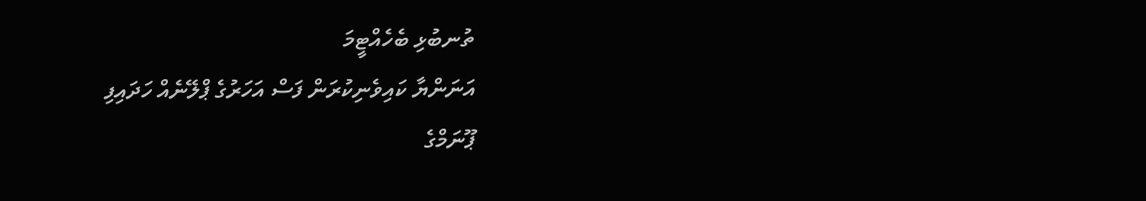ތުނބުޅި ބެހެއްޓީމަ
އަނަންޔާ ކައިވެނިކުރަން ފަސް އަހަރުގެ ޕްލޭނެއް ހަދައިފި
ޕޫނަމްގެ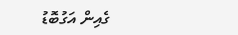ގެއިން އަގުބޮޑު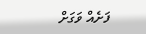ފަށެއް ވަގަށް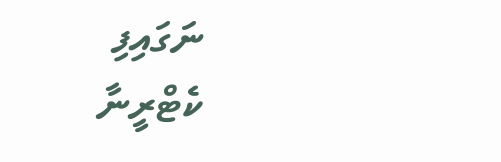ނަގައިފި
ކެޓްރީނާ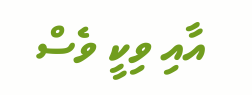އާއި ވިކީ ވެސް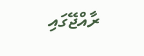ރާއްޖޭގައި